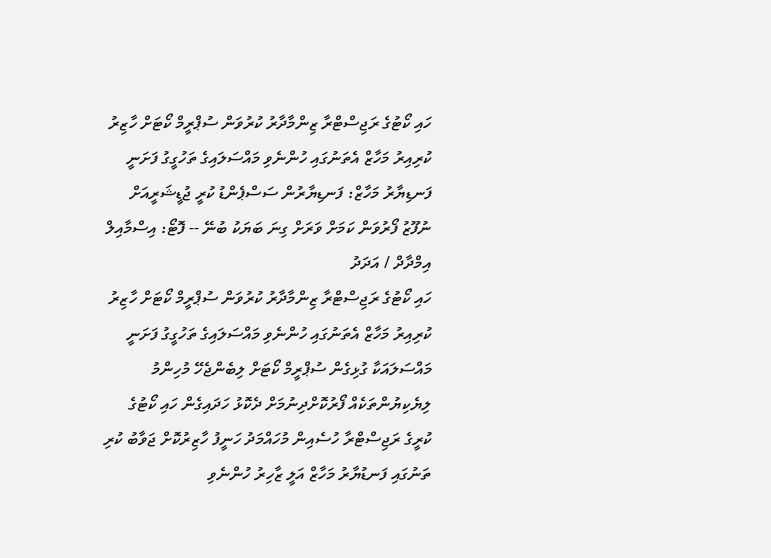ހައި ކޯޓުގެ ރަޖިސްޓްރާ ޒިންމާދާރު ކުރުވަން ސުޕްރީމް ކޯޓަށް ހާޒިރު ކުރިއިރު މަހާޒް އެތަނުގައި ހުންނެވި މައްސަލައިގެ ތަހުގީގު ފަށަނީ
ފަނޑިޔާރު މަހާޒް: ފަނޑިޔާރުން ސަސްޕެންޑު ކުރީ ޖުޑީޝަރީއަށް ނުފޫޒު ފޯރުވަން ކަމަށް ވަރަށް ގިނަ ބަޔަކު ބުނޭ -- ފޮޓޯ: އިސްމާއިލް އިމްދާދް / އަދަދު
ހައި ކޯޓުގެ ރަޖިސްޓްރާ ޒިންމާދާރު ކުރުވަން ސުޕްރީމް ކޯޓަށް ހާޒިރު ކުރިއިރު މަހާޒް އެތަނުގައި ހުންނެވި މައްސަލައިގެ ތަހުގީގު ފަށަނީ
މައްސަލައަކާ ގުޅިގެން ސުޕްރީމް ކޯޓަށް ލިބެންޖެހޭ މުހިންމު ލިޔެކިޔުންތަކެއް ފޯރުކޮށްދިނުމަށް ދެކޮޅު ހަދައިގެން ހައި ކޯޓުގެ ކުރީގެ ރަޖިސްޓްރާ ހުސެއިން މުހައްމަދު ހަނީފު ހާޒިރުކޮށް ޖަވާބު ކުރި ތަނުގައި ފަނޑުޔާރު މަހާޒް އަލީ ޒާހިރު ހުންނެވި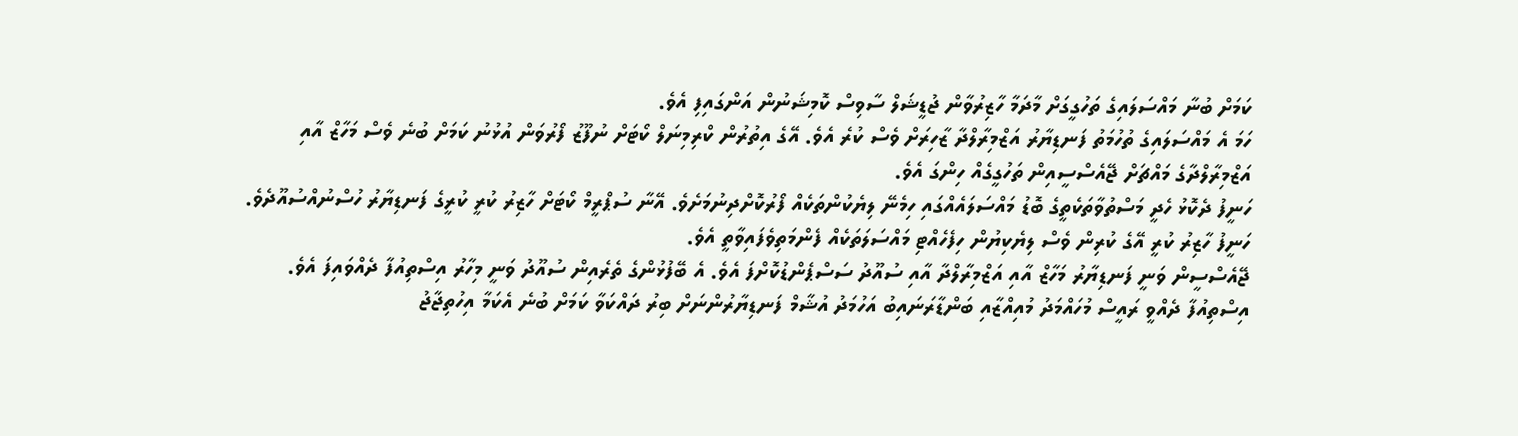ކަމަށް ބުނާ މައްސަލައިގެ ތަހުގީގަށް މާދަމާ ހާޒިރުވާން ޖުޑީޝަލް ސާވިސް ކޮމިޝަނުން އަންގައިފި އެވެ.
ހަމަ އެ މައްސަލައިގެ ތުހުމަތު ފަނޑިޔާރު އަޒްމިރާލްދާ ޒާހިރަށް ވެސް ކުރެ އެވެ. އޭގެ އިތުރުން ކްރިމިނަލް ކޯޓަށް ނުފޫޒު ފޯރުވަން އުޅުނު ކަމަށް ބުނެ ވެސް މަހާޒް އާއި އަޒްމިރާލްދާގެ މައްޗަށް ޖޭއެސްސީއިން ތަހުގީގެއް ހިންގަ އެވެ.
ހަނީފު ދެކޮޅު ހެދީ މަސްތުވާތަކެތީގެ ބޮޑު މައްސަލައެއްގައި ހިމެނޭ ލިޔެކުންތަކެއް ފޯރުކޮށްދިނުމަށެވެ. އޭނާ ސުޕްރީމް ކޯޓަށް ހާޒިރު ކުރީ ކުރީގެ ފަނޑިޔާރު ހުސްނުއްސުއޫދެވެ. ހަނީފު ހާޒިރު ކުރީ އޭގެ ކުރިން ވެސް ލިޔެކިޔުން ހިފެހެއްޓި މައްސަލަތަކެއް ފެންމަތިވެފައިވާތީ އެވެ.
ޖޭއެސްސީން ވަނީ ފަނޑިޔާރު މަހާޒް އާއި އަޒްމިރާލްދާ އާއި ސުއޫދު ސަސްޕެންޑުކޮށްފަ އެވެ. އެ ބޭފުޅުންގެ ތެރެއިން ސުއޫދު ވަނީ މިހާރު އިސްތިއުފާ ދެއްވައިފަ އެވެ. އިސްތިއުފާ ދެއްވީ ރައީސް މުހައްމަދު މުއިއްޒާއި ބަންޑާރަނައިބު އަހުމަދު އުޝާމް ފަނޑިޔާރުންނަށް ބިރު ދައްކަވާ ކަމަށް ބުނެ އެކަމާ އިހުތިޖާޖު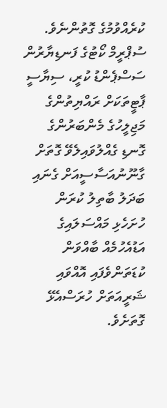ކުރެއްވުމުގެ ގޮތުންނެވެ.
ސުޕްރީމް ކޯޓުގެ ފަނޑިޔާރުން ސަސްޕެންޑު ކުރީ، ސިޔާސީ ޕާޓީތަކަށް ރައްޔިތުންގެ މަޖިލީހުގެ މެންބަރުންގެ ގޮނޑި ގެއްލުވައިލެވޭ ގޮތަށް ގާނޫނުއަސާސީއަށް ގެނައި ބަދަލު ބާތިލު ކުރަން ހުށަހެޅި މައްސަލައިގެ އަޑުއެހުމެއް ބާއްވަން ކުޑަތަންވެފައި އޮއްވައި ޝަރީއަތަށް ހުރަސްއެޅޭ ގޮތަށެވެ.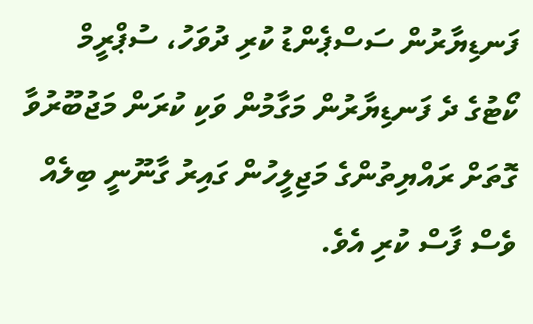ފަނޑިޔާރުން ސަސްޕެންޑު ކުރި ދުވަހު، ސުޕްރީމް ކޯޓުގެ ދެ ފަނޑިޔާރުން މަގާމުން ވަކި ކުރަން މަޖުބޫރުވާ ގޮތަށް ރައްޔިތުންގެ މަޖިލީހުން ގައިރު ގާނޫނީ ބިލެއް ވެސް ފާސް ކުރި އެވެ.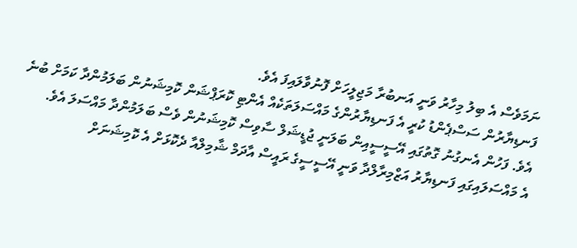ނަމަވެސް އެ ބިލު މިހާރު ވަނީ އަނބުރާ މަޖިލީހަށް ފޮނުވާލައިފަ އެވެ.
ފަނޑިޔާރުން ސަސްޕެންޑު ކުރީ އެ ފަނޑިޔާރުންގެ މައްސަލަތަކެއް އެންޓި ކޮރަޕްޝަން ކޮމިޝަނުން ބަލަމުންދާ ކަމަށް ބުނެ އެވެ. ފަހުން އެނގުނު ގޮތުގައި އޭސީސީއިން ބަލަނީ ޖުޑީޝަލް ސާވިސް ކޮމިޝަނުން ވެސް ބަލަމުންދާ މައްސަލަ އެވެ.
އެ މައްސަލައިގައި ފަނޑިޔާރު އަޒްމިރާލްދާ ވަނީ އޭސީސީގެ ރައީސް އާދަމް ޝާމިލްއާ ދެކޮޅަށް އެ ކޮމިޝަނަށް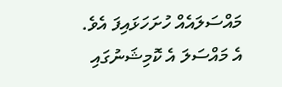މައްސަލައެއް ހުށަހަޅައިފަ އެވެ. އެ މައްސަލަ އެ ކޮމިޝަނުގައި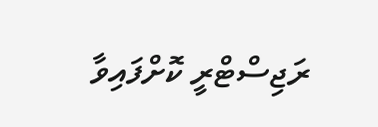ރަޖިސްޓްރީ ކޮށްފައިވާ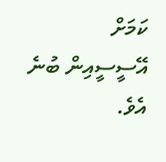ކަމަށް އޭސީސީއިން ބުނެ އެވެ.